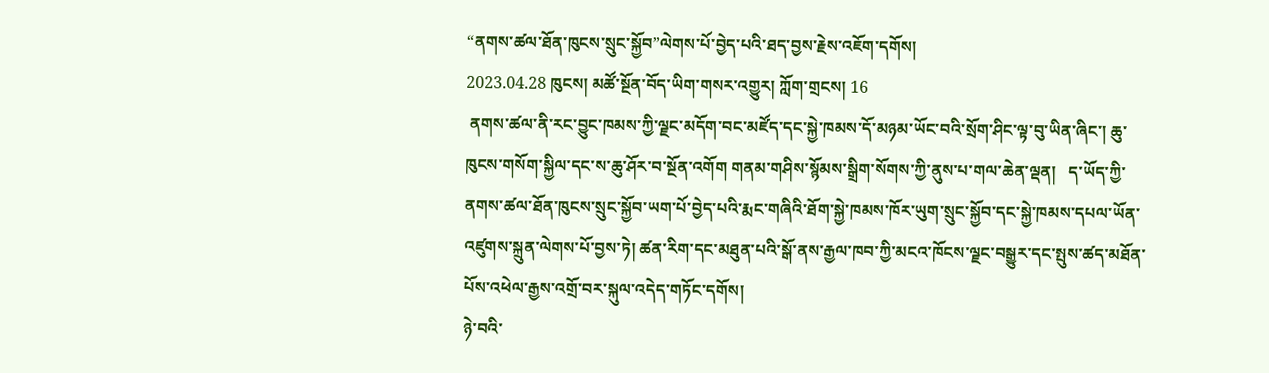“ནགས་ཚལ་ཐོན་ཁུངས་སྲུང་སྐྱོབ”ལེགས་པོ་བྱེད་པའི་ཐད་བྱས་རྗེས་འཇོག་དགོས།
2023.04.28 ཁུངས། མཚོ་སྔོན་བོད་ཡིག་གསར་འགྱུར། ཀློག་གྲངས། 16
 ནགས་ཚལ་ནི་རང་བྱུང་ཁམས་ཀྱི་ལྗང་མདོག་བང་མཛོད་དང་སྐྱེ་ཁམས་དོ་མཉམ་ཡོང་བའི་སྲོག་ཤིང་ལྟ་བུ་ཡིན་ཞིང་། ཆུ་ཁུངས་གསོག་སྐྱིལ་དང་ས་ཆུ་ཤོར་བ་སྔོན་འགོག གནམ་གཤིས་སྙོམས་སྒྲིག་སོགས་ཀྱི་ནུས་པ་གལ་ཆེན་ལྡན།   ད་ཡོད་ཀྱི་ནགས་ཚལ་ཐོན་ཁུངས་སྲུང་སྐྱོབ་ཡག་པོ་བྱེད་པའི་རྨང་གཞིའི་ཐོག་སྐྱེ་ཁམས་ཁོར་ཡུག་སྲུང་སྐྱོབ་དང་སྐྱེ་ཁམས་དཔལ་ཡོན་འཛུགས་སྐྲུན་ལེགས་པོ་བྱས་ཏེ། ཚན་རིག་དང་མཐུན་པའི་སྒོ་ནས་རྒྱལ་ཁབ་ཀྱི་མངའ་ཁོངས་ལྗང་བསྒྱུར་དང་སྤུས་ཚད་མཐོན་པོས་འཕེལ་རྒྱས་འགྲོ་བར་སྐུལ་འདེད་གཏོང་དགོས།
ཉེ་བའི་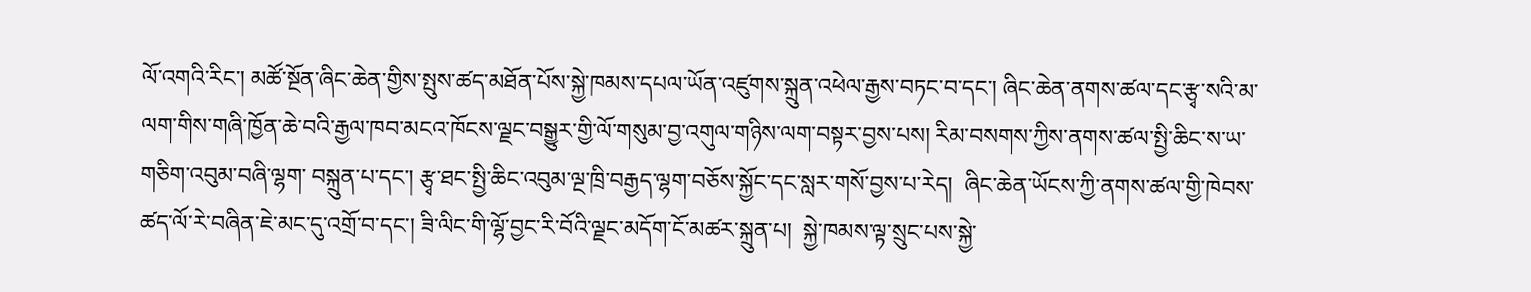ལོ་འགའི་རིང་། མཚོ་སྔོན་ཞིང་ཆེན་གྱིས་སྤུས་ཚད་མཐོན་པོས་སྐྱེ་ཁམས་དཔལ་ཡོན་འཛུགས་སྐྲུན་འཕེལ་རྒྱས་བཏང་བ་དང་། ཞིང་ཆེན་ནགས་ཚལ་དང་རྩྭ་སའི་མ་ལག་གིས་གཞི་ཁྱོན་ཆེ་བའི་རྒྱལ་ཁབ་མངའ་ཁོངས་ལྗང་བསྒྱུར་གྱི་ལོ་གསུམ་བྱ་འགུལ་གཉིས་ལག་བསྟར་བྱས་པས། རིམ་བསགས་ཀྱིས་ནགས་ཚལ་སྤྱི་ཆིང་ས་ཡ་གཅིག་འབུམ་བཞི་ལྷག་ བསྐྲུན་པ་དང་། རྩྭ་ཐང་སྤྱི་ཆིང་འབུམ་ལྔ་ཁྲི་བརྒྱད་ལྷག་བཅོས་སྐྱོང་དང་སླར་གསོ་བྱས་པ་རེད།  ཞིང་ཆེན་ཡོངས་ཀྱི་ནགས་ཚལ་གྱི་ཁེབས་ཚད་ལོ་རེ་བཞིན་ཇེ་མང་དུ་འགྲོ་བ་དང་། ཟི་ལིང་གི་ལྷོ་བྱང་རི་བོའི་ལྗང་མདོག་ངོ་མཚར་སྐྲུན་པ།  སྐྱེ་ཁམས་ལྟ་སྲུང་པས་སྐྱེ་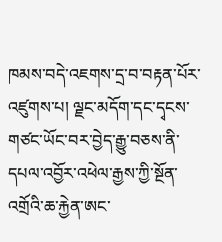ཁམས་བདེ་འཇགས་དྲ་བ་བརྟན་པོར་འཛུགས་པ། ལྗང་མདོག་དང་དྭངས་གཙང་ཡོང་བར་བྱེད་རྒྱུ་བཅས་ནི་དཔལ་འབྱོར་འཕེལ་རྒྱས་ཀྱི་སྔོན་འགྲོའི་ཆ་རྐྱེན་ཨང་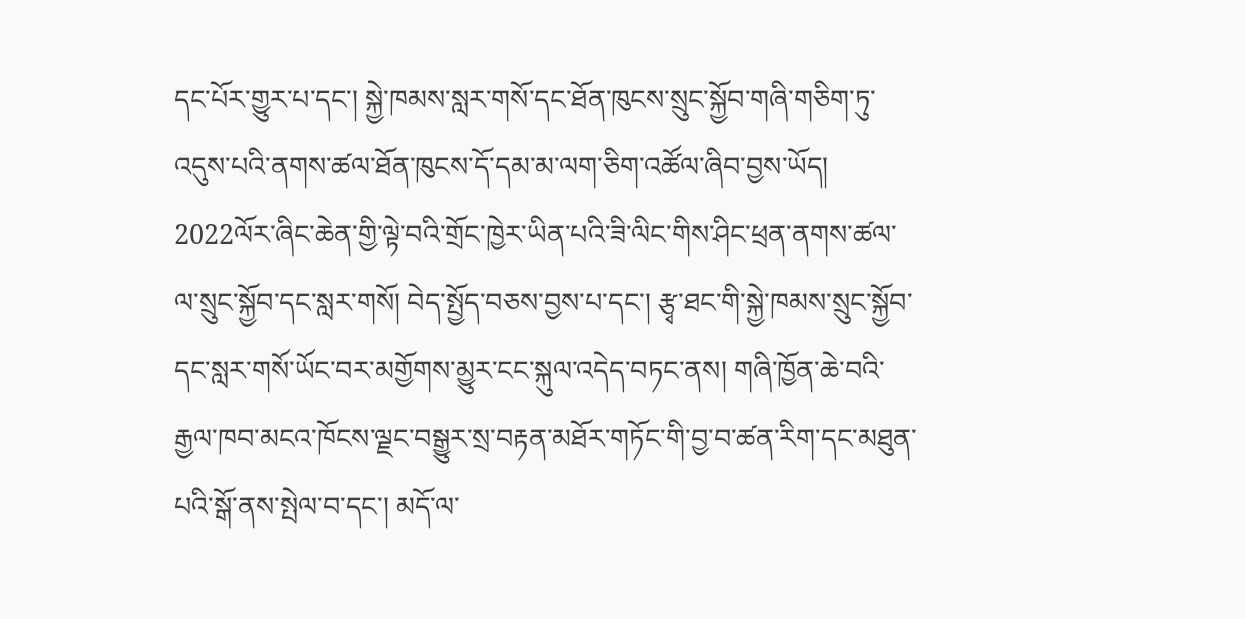དང་པོར་གྱུར་པ་དང་། སྐྱེ་ཁམས་སླར་གསོ་དང་ཐོན་ཁུངས་སྲུང་སྐྱོབ་གཞི་གཅིག་ཏུ་འདུས་པའི་ནགས་ཚལ་ཐོན་ཁུངས་དོ་དམ་མ་ལག་ཅིག་འཚོལ་ཞིབ་བྱས་ཡོད།
2022ལོར་ཞིང་ཆེན་གྱི་ལྟེ་བའི་གྲོང་ཁྱེར་ཡིན་པའི་ཟི་ལིང་གིས་ཤིང་ཕྲན་ནགས་ཚལ་ལ་སྲུང་སྐྱོབ་དང་སླར་གསོ། བེད་སྤྱོད་བཅས་བྱས་པ་དང་། རྩྭ་ཐང་གི་སྐྱེ་ཁམས་སྲུང་སྐྱོབ་དང་སླར་གསོ་ཡོང་བར་མགྱོགས་མྱུར་ངང་སྐུལ་འདེད་བཏང་ནས། གཞི་ཁྱོན་ཆེ་བའི་རྒྱལ་ཁབ་མངའ་ཁོངས་ལྗང་བསྒྱུར་སྲ་བརྟན་མཐོར་གཏོང་གི་བྱ་བ་ཚན་རིག་དང་མཐུན་པའི་སྒོ་ནས་སྤེལ་བ་དང་། མདོ་ལ་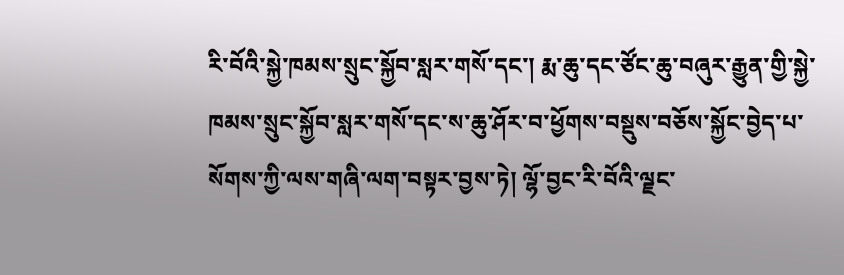རི་བོའི་སྐྱེ་ཁམས་སྲུང་སྐྱོབ་སླར་གསོ་དང་། རྨ་ཆུ་དང་ཙོང་ཆུ་བཞུར་རྒྱུན་གྱི་སྐྱེ་ཁམས་སྲུང་སྐྱོབ་སླར་གསོ་དང་ས་ཆུ་ཤོར་བ་ཕྱོགས་བསྡུས་བཅོས་སྐྱོང་བྱེད་པ་སོགས་ཀྱི་ལས་གཞི་ལག་བསྟར་བྱས་ཏེ། ལྷོ་བྱང་རི་བོའི་ལྗང་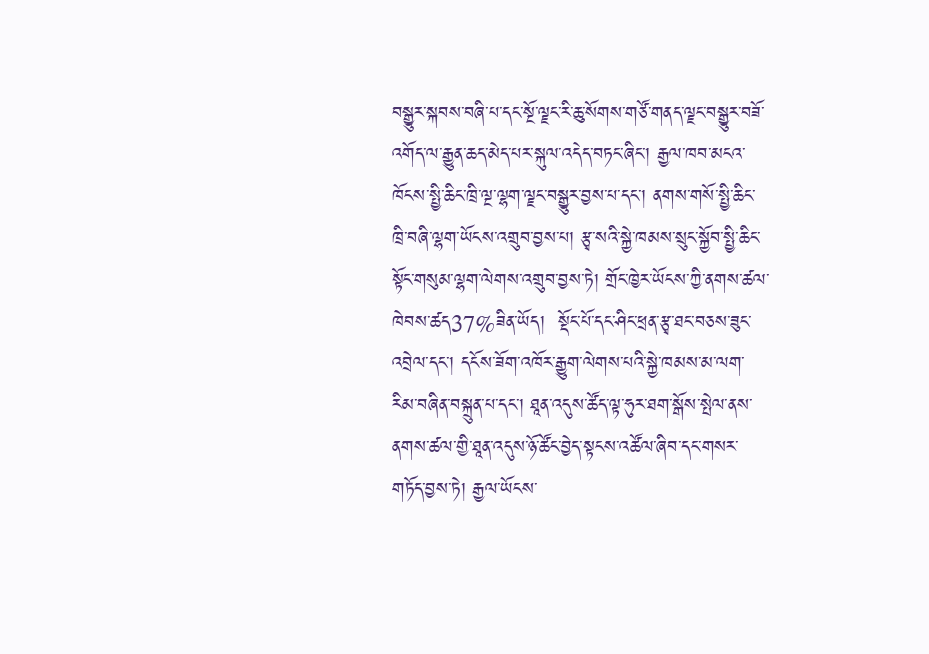བསྒྱུར་སྐབས་བཞི་པ་དང་སྔོ་ལྗང་རི་ཆུ་སོགས་གཙོ་གནད་ལྗང་བསྒྱུར་བཟོ་འགོད་ལ་རྒྱུན་ཆད་མེད་པར་སྐུལ་འདེད་བཏང་ཞིང་། རྒྱལ་ཁབ་མངའ་ཁོངས་སྤྱི་ཆིང་ཁྲི་ལྔ་ལྷག་ལྗང་བསྒྱུར་བྱས་པ་དང་། ནགས་གསོ་སྤྱི་ཆིང་ཁྲི་བཞི་ལྷག་ཡོངས་འགྲུབ་བྱས་པ། རྩྭ་སའི་སྐྱེ་ཁམས་སྲུང་སྐྱོབ་སྤྱི་ཆིང་སྟོང་གསུམ་ལྷག་ལེགས་འགྲུབ་བྱས་ཏེ། གྲོང་ཁྱེར་ཡོངས་ཀྱི་ནགས་ཚལ་ཁེབས་ཚད37%ཟིན་ཡོད།  སྡོང་པོ་དང་ཤིང་ཕྲན་རྩྭ་ཐང་བཅས་ཟུང་འབྲེལ་དང་། དངོས་ཟོག་འཁོར་རྒྱུག་ལེགས་པའི་སྐྱེ་ཁམས་མ་ལག་རིམ་བཞིན་བསྐྲུན་པ་དང་། ཐཱན་འདུས་ཚོད་ལྟ་ཧུར་ཐག་སྒོས་སྤེལ་ནས་ནགས་ཚལ་གྱི་ཐཱན་འདུས་ཉོ་ཚོང་བྱེད་སྟངས་འཚོལ་ཞིབ་དང་གསར་གཏོད་བྱས་ཏེ། རྒྱལ་ཡོངས་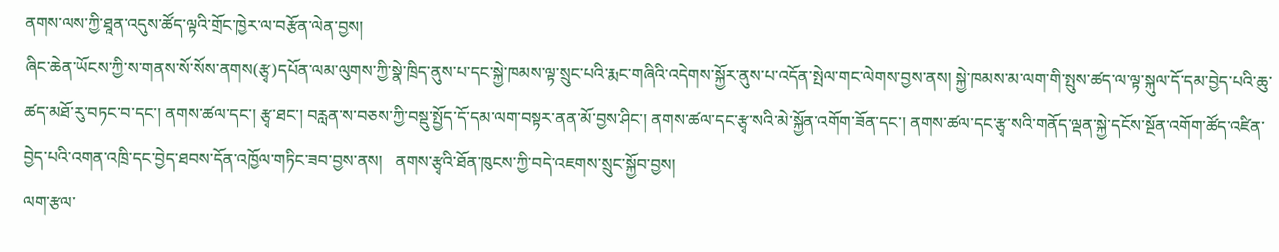ནགས་ལས་ཀྱི་ཐཱན་འདུས་ཚོད་ལྟའི་གྲོང་ཁྱེར་ལ་བརྩོན་ལེན་བྱས།
ཞིང་ཆེན་ཡོངས་ཀྱི་ས་གནས་སོ་སོས་ནགས(རྩྭ)དཔོན་ལམ་ལུགས་ཀྱི་སྣེ་ཁྲིད་ནུས་པ་དང་སྐྱེ་ཁམས་ལྟ་སྲུང་པའི་རྨང་གཞིའི་འདེགས་སྐྱོར་ནུས་པ་འདོན་སྤེལ་གང་ལེགས་བྱས་ནས། སྐྱེ་ཁམས་མ་ལག་གི་སྤུས་ཚད་ལ་ལྟ་སྐུལ་དོ་དམ་བྱེད་པའི་ཆུ་ཚད་མཐོ་རུ་བཏང་བ་དང་། ནགས་ཚལ་དང་། རྩྭ་ཐང་། བརླན་ས་བཅས་ཀྱི་བསྡུ་སྤྱོད་དོ་དམ་ལག་བསྟར་ནན་མོ་བྱས་ཤིང་། ནགས་ཚལ་དང་རྩྭ་སའི་མེ་སྐྱོན་འགོག་ཟོན་དང་། ནགས་ཚལ་དང་རྩྭ་སའི་གནོད་ལྡན་སྐྱེ་དངོས་སྔོན་འགོག་ཚོད་འཛིན་བྱེད་པའི་འགན་འཁྲི་དང་བྱེད་ཐབས་དོན་འཁྱོལ་གཏིང་ཟབ་བྱས་ནས།   ནགས་རྩྭའི་ཐོན་ཁུངས་ཀྱི་བདེ་འཇགས་སྲུང་སྐྱོབ་བྱས།
ལག་རྩལ་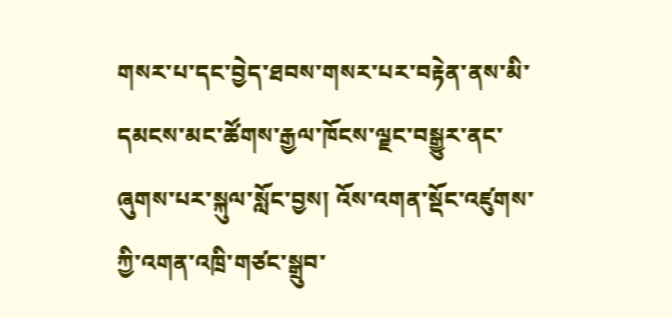གསར་པ་དང་བྱེད་ཐབས་གསར་པར་བརྟེན་ནས་མི་དམངས་མང་ཚོགས་རྒྱལ་ཁོངས་ལྗང་བསྒྱུར་ནང་ཞུགས་པར་སྐུལ་སློང་བྱས། འོས་འགན་སྡོང་འཛུགས་ཀྱི་འགན་འཁྲི་གཙང་སྒྲུབ་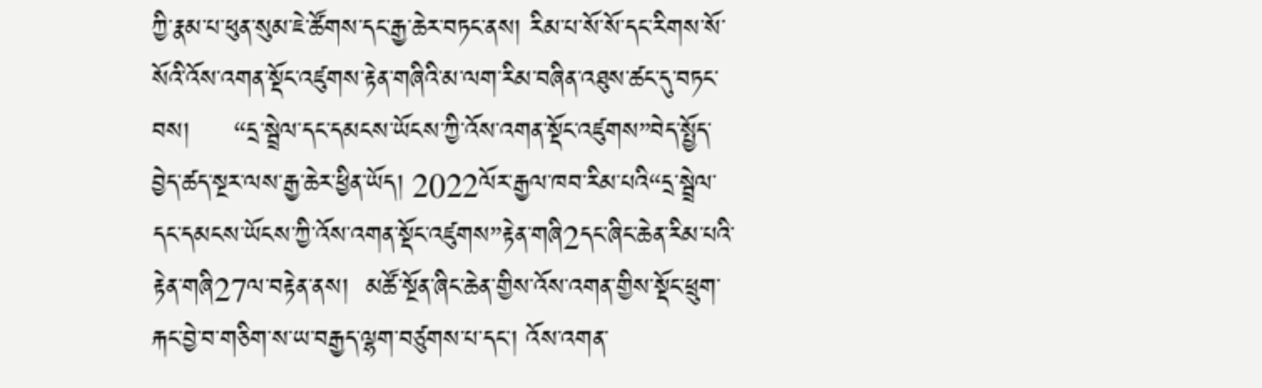ཀྱི་རྣམ་པ་ཕུན་སུམ་ཇེ་ཚོགས་དང་རྒྱ་ཆེར་བཏང་ནས། རིམ་པ་སོ་སོ་དང་རིགས་སོ་སོའི་འོས་འགན་སྡོང་འཛུགས་རྟེན་གཞིའི་མ་ལག་རིམ་བཞིན་འཐུས་ཚང་དུ་བཏང་བས།     “དྲ་སྦྲེལ་དང་དམངས་ཡོངས་ཀྱི་འོས་འགན་སྡོང་འཛུགས”བེད་སྤྱོད་བྱེད་ཚད་སྔར་ལས་རྒྱ་ཆེར་ཕྱིན་ཡོད། 2022ལོར་རྒྱལ་ཁབ་རིམ་པའི“དྲ་སྦྲེལ་དང་དམངས་ཡོངས་ཀྱི་འོས་འགན་སྡོང་འཛུགས”རྟེན་གཞི2དང་ཞིང་ཆེན་རིམ་པའི་རྟེན་གཞི27ལ་བརྟེན་ནས།  མཚོ་སྔོན་ཞིང་ཆེན་གྱིས་འོས་འགན་གྱིས་སྡོང་ཕྲུག་རྐང་བྱེ་བ་གཅིག་ས་ཡ་བརྒྱད་ལྷག་བཙུགས་པ་དང་། འོས་འགན་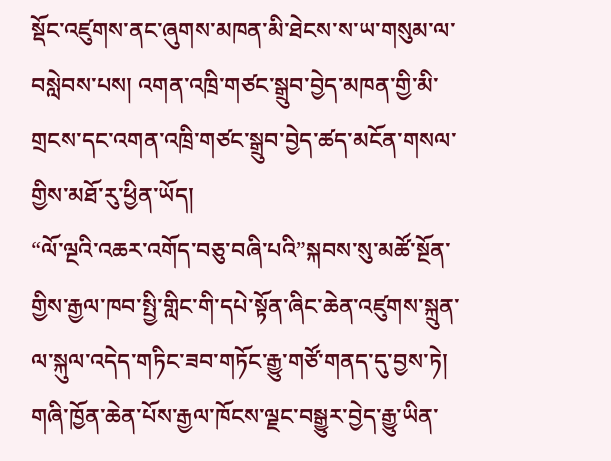སྡོང་འཛུགས་ནང་ཞུགས་མཁན་མི་ཐེངས་ས་ཡ་གསུམ་ལ་བསླེབས་པས། འགན་འཁྲི་གཙང་སྒྲུབ་བྱེད་མཁན་གྱི་མི་གྲངས་དང་འགན་འཁྲི་གཙང་སྒྲུབ་བྱེད་ཚད་མངོན་གསལ་གྱིས་མཐོ་རུ་ཕྱིན་ཡོད།
“ལོ་ལྔའི་འཆར་འགོད་བཅུ་བཞི་པའི”སྐབས་སུ་མཚོ་སྔོན་གྱིས་རྒྱལ་ཁབ་སྤྱི་གླིང་གི་དཔེ་སྟོན་ཞིང་ཆེན་འཛུགས་སྐྲུན་ལ་སྐུལ་འདེད་གཏིང་ཟབ་གཏོང་རྒྱུ་གཙོ་གནད་དུ་བྱས་ཏེ། གཞི་ཁྱོན་ཆེན་པོས་རྒྱལ་ཁོངས་ལྗང་བསྒྱུར་བྱེད་རྒྱུ་ཡིན་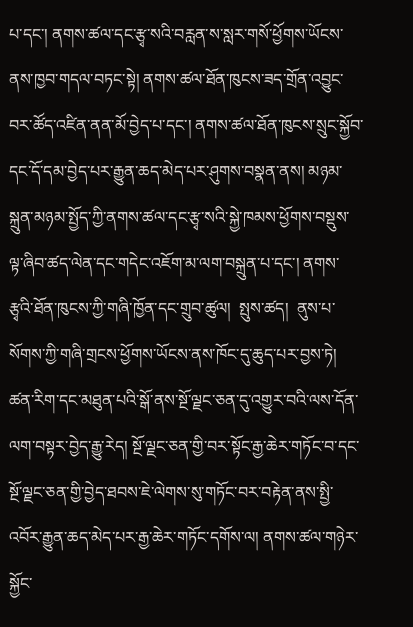པ་དང་། ནགས་ཚལ་དང་རྩྭ་སའི་བརླན་ས་སླར་གསོ་ཕྱོགས་ཡོངས་ནས་ཁྱབ་གདལ་བཏང་སྟེ། ནགས་ཚལ་ཐོན་ཁུངས་ཟད་གྲོན་འབྱུང་བར་ཚོད་འཛིན་ནན་མོ་བྱེད་པ་དང་། ནགས་ཚལ་ཐོན་ཁུངས་སྲུང་སྐྱོབ་དང་དོ་དམ་བྱེད་པར་རྒྱུན་ཆད་མེད་པར་ཤུགས་བསྣན་ནས། མཉམ་སྐྲུན་མཉམ་སྤྱོད་ཀྱི་ནགས་ཚལ་དང་རྩྭ་སའི་སྐྱེ་ཁམས་ཕྱོགས་བསྡུས་ལྟ་ཞིབ་ཚད་ལེན་དང་གདེང་འཇོག་མ་ལག་བསྐྲུན་པ་དང་། ནགས་རྩྭའི་ཐོན་ཁུངས་ཀྱི་གཞི་ཁྱོན་དང་གྲུབ་ཚུལ།  སྤུས་ཚད།  ནུས་པ་སོགས་ཀྱི་གཞི་གྲངས་ཕྱོགས་ཡོངས་ནས་ཁོང་དུ་ཆུད་པར་བྱས་ཏེ། ཚན་རིག་དང་མཐུན་པའི་སྒོ་ནས་སྔོ་ལྗང་ཅན་དུ་འགྱུར་བའི་ལས་དོན་ལག་བསྟར་བྱེད་རྒྱུ་རེད། སྔོ་ལྗང་ཅན་གྱི་བར་སྟོང་རྒྱ་ཆེར་གཏོང་བ་དང་སྔོ་ལྗང་ཅན་གྱི་བྱེད་ཐབས་ཇེ་ལེགས་སུ་གཏོང་བར་བརྟེན་ནས་སྤྱི་འབོར་རྒྱུན་ཆད་མེད་པར་རྒྱ་ཆེར་གཏོང་དགོས་ལ། ནགས་ཚལ་གཉེར་སྐྱོང་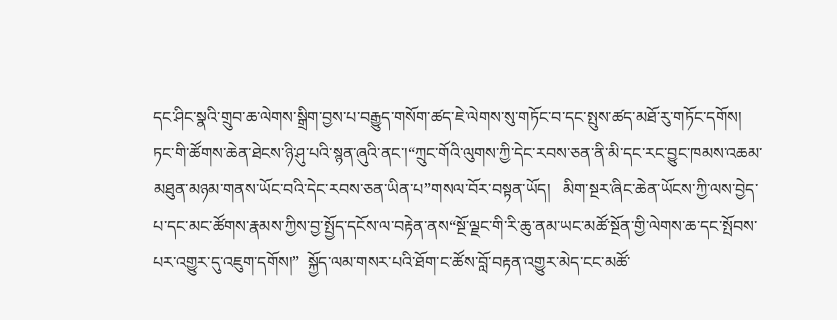དང་ཤིང་སྣའི་གྲུབ་ཆ་ལེགས་སྒྲིག་བྱས་པ་བརྒྱུད་གསོག་ཚད་ཇེ་ལེགས་སུ་གཏོང་བ་དང་སྤུས་ཚད་མཐོ་རུ་གཏོང་དགོས།
ཏང་གི་ཚོགས་ཆེན་ཐེངས་ཉི་ཤུ་པའི་སྙན་ཞུའི་ནང་།“ཀྲུང་གོའི་ལུགས་ཀྱི་དེང་རབས་ཅན་ནི་མི་དང་རང་བྱུང་ཁམས་འཆམ་མཐུན་མཉམ་གནས་ཡོང་བའི་དེང་རབས་ཅན་ཡིན་པ”གསལ་བོར་བསྟན་ཡོད།   མིག་སྔར་ཞིང་ཆེན་ཡོངས་ཀྱི་ལས་བྱེད་པ་དང་མང་ཚོགས་རྣམས་ཀྱིས་བྱ་སྤྱོད་དངོས་ལ་བརྟེན་ནས“སྔོ་ལྗང་གི་རི་ཆུ་ནམ་ཡང་མཚོ་སྔོན་གྱི་ལེགས་ཆ་དང་སྤོབས་པར་འགྱུར་དུ་འཇུག་དགོས།”  སྐྱོད་ལམ་གསར་པའི་ཐོག་ང་ཚོས་བློ་བརྟན་འགྱུར་མེད་ངང་མཚོ་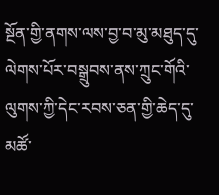སྔོན་གྱི་ནགས་ལས་བྱ་བ་མུ་མཐུད་དུ་ལེགས་པོར་བསྒྲུབས་ནས་ཀྲུང་གོའི་ལུགས་ཀྱི་དེང་རབས་ཅན་གྱི་ཆེད་དུ་མཚོ་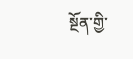སྔོན་གྱི་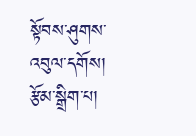སྟོབས་ཤུགས་འབུལ་དགོས།
རྩོམ་སྒྲིག་པ།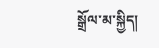སྒྲོལ་མ་སྐྱིད།